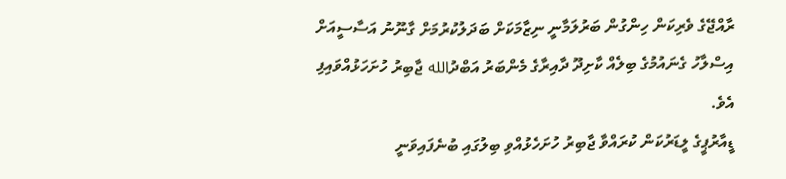ރާއްޖޭގެ ވެރިކަން ހިންގުން ބަރުލަމާނީ ނިޒާމަކަށް ބަދަލުކުރުމަށް ގާނޫނު އަސާސީއަށް އިސްލާހު ގެނައުމުގެ ބިލެއް ކާށިދޫ ދާއިރާގެ މެންބަރު އަބްދުالله ޖާބިރު ހުށަހަޅުއްވައިފި އެވެ.
ޑީއާރުޕީގެ ލީޑަރުކަން ކުރައްވާ ޖާބިރު ހުށަހެޅުއްވި ބިލުގައި ބުނެފައިވަނީ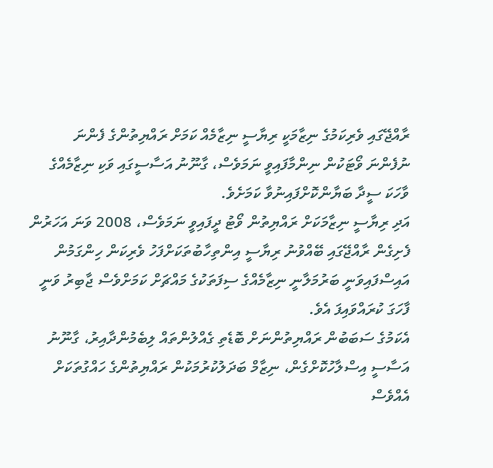ރާއްޖޭގައި ވެރިކަމުގެ ނިޒާމަކީ ރިޔާސީ ނިޒާމެއް ކަމަށް ރައްޔިތުންގެ ފެންނަ ނުފެންނަ ވޯޓަކުން ނިންމާފައިވީ ނަމަވެސް، ގާނޫނު އަސާސީގައި ވަކި ނިޒާމެއްގެ ވާހަކަ ސީދާ ބަޔާންކޮށްފައިނުވާ ކަމަށެވެ.
އަދި ރިޔާސީ ނިޒާމަކަށް ރައްޔިތުން ވޯޓު ދީފައިވީ ނަމަވެސް، 2008 ވަނަ އަހަރުން ފެށިގެން ރާއްޖޭގައި ބޭއްވުނު ރިޔާސީ އިންތިހާބުތަކަށްފަހު ވެރިކަން ހިންގަމުން އައިސްފައިވަނީ ބަރުމަލާނީ ނިޒާމެއްގެ ސިފަތަކުގެ މައްޗަށް ކަމަށްވެސް ޖާބިރު ވަނީ ފާހަގަ ކުރައްވައިފަ އެވެ.
އެކަމުގެ ސަބަބުން ރައްޔިތުންނަށް ބޮޑެތި ގެއްލުންތައް ލިބެމުންދާއިރު، ގާނޫނު އަސާސީ އިސްލާހުކޮށްގެން، ނިޒާމް ބަދަލުކުރުމަކުން ރައްޔިތުންގެ ހައްގުތަކަށް އެއްވެސް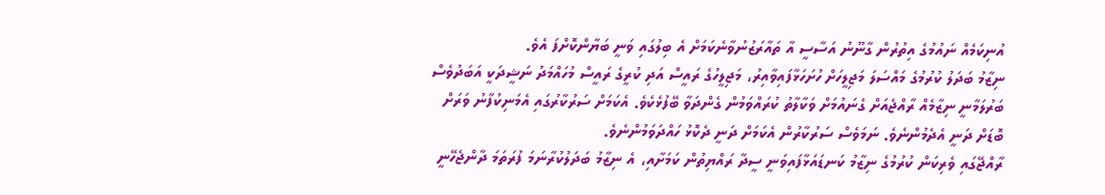އުނިކަމެއް ނައުމުގެ އިތުރުން ގާނޫނު އަސާސީ އާ ތައާރަޒުނުވާނެކަމަށް އެ ބިލުގައި ވަނީ ބަޔާންކޮށްފަ އެވެ.
ނިޒާމު ބަދަލު ކުރުމުގެ މައްސަލަ މަޖިލީހަށް ހުށަހަޅާފައިވާއިރު، މަޖިލީހުގެ ރައީސް އަދި ކުރީގެ ރައީސް މުހައްމަދު ނަޝީދަކީ އަބަދުވެސް ބަރުލަމާނީ ނިޒާމެއް ރާއްޖެއަށް ގެނައުމަށް ވަކާލާތު ކުރައްވަމުން ގެންދަވާ ބޭފުޅެކެވެ. އެކަމަށް ސަރުކާރުގައި އެމަނިކުފާނު ވަރަށް ބޮޑަށް ދަނީ އެދެމުންނެވެ. ނަމަވެސް ސަރުކާރުން އެކަމަށް ދަނީ ދެކޮޅު ހައްދަވަމުންނެވެ.
ރާއްޖޭގައި ވެރިކަން ކުރުމުގެ ނިޒާމު ކަނޑައަޅާފައިވަނީ ސީދާ ރައްޔިތުން ކަމަށާއި، އެ ނިޒާމު ބަދަލުކުރާނަމަ ފުރަތަމަ ދާންޖެހޭނީ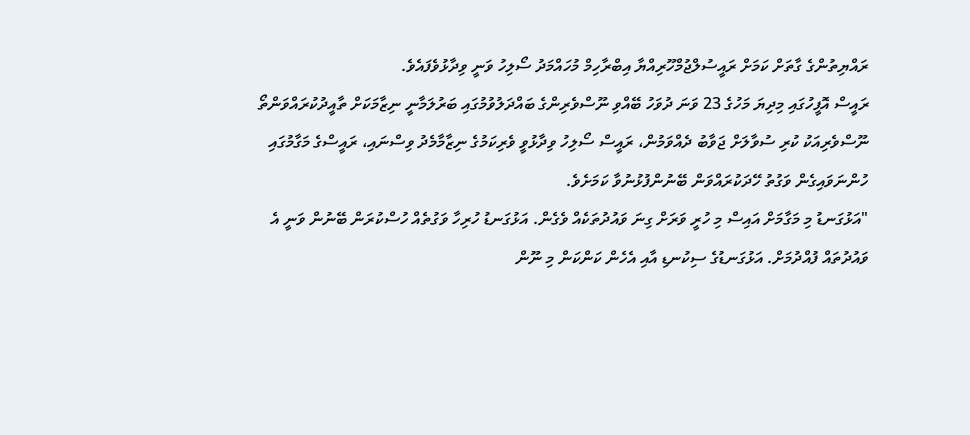ރައްޔިތުންގެ ގާތަށް ކަމަށް ރައީސުލްޖުމްހޫރިއްޔާ އިބްރާހިމް މުހައްމަދު ސޯލިހު ވަނީ ވިދާޅުވެފައެވެ.
ރައީސް އޮފީހުގައި މިދިޔަ މަހުގެ 23 ވަނަ ދުވަހު ބޭއްވި ނޫސްވެރިންގެ ބައްދަލުވުމުގައި ބަރުލަމާނީ ނިޒާމަކަށް ތާއީދުކުރައްވަންތޯ ނޫސްވެރިއަކު ކުރި ސުވާލަށް ޖަވާބު ދެއްވަމުން، ރައީސް ސޯލިހު ވިދާޅުވީ ވެރިކަމުގެ ނިޒާމާމެދު ވިސްނައި، ރައީސްގެ މަގާމުގައި ހުންނަވައިގެން ވަގުތު ހޭދަކުރައްވަން ބޭނުންފުޅުނުވާ ކަމަށެވެ.
"އަޅުގަނޑު މި މަގާމަށް އައިސް މި ހުރީ ވަރަށް ގިނަ ވައުދުތަކެއް ވެގެން. އަޅުގަނޑު ހުރިހާ ވަގުތެއް ހުސްކުރަން ބޭނުން ވަނީ އެ ވައުދުތައް ފުއްދުމަށް. އަޅުގަނޑުގެ ސިކުނޑި އާއި އެހެން ކަންކަން މި ނޫން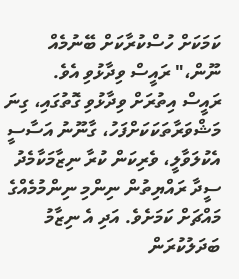ކަމަކަށް ހުސްކުރާކަށް ބޭނުމެއް ނޫން،" ރައީސް ވިދާޅުވި އެވެ.
ރައީސް އިތުރަށް ވިދާޅުވި ގޮތުގައި، ގިނަ މަޝްވަރާތަކަކަށްފަހު، ގާނޫނު އަސާސީ އެކުލަވާލީ، ވެރިކަން ކުރާ ނިޒާމަކާމެދު ސީދާ ރައްޔިތުން ނިންމި ނިންމުމެއްގެ މައްޗަށް ކަމަށެވެ. އަދި އެ ނިޒާމު ބަދަލުކުރަން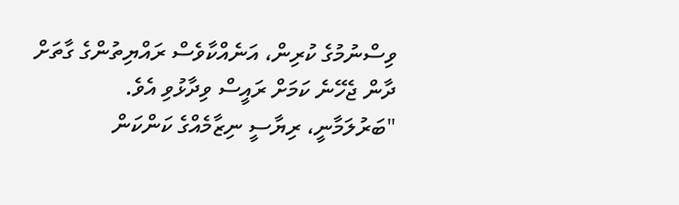ވިސްނުމުގެ ކުރިން، އަނެއްކާވެސް ރައްޔިތުންގެ ގާތަށް ދާން ޖެހޭނެ ކަމަށް ރައީސް ވިދާޅުވި އެވެ.
"ބަރުލަމާނީ، ރިޔާސީ ނިޒާމެއްގެ ކަންކަން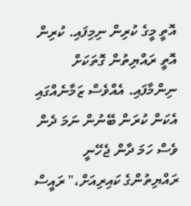އޮތީ މީގެ ކުރިން ނިމިފައި. ކުރިން އޮތީ ރައްޔިތުން ގޮތަކަށް ނިންމާފައި. އެއްވެސް ޒަމާނެއްގައި އެކަން ކުރަން ބޭނުން ނަމަ ދެން ވެސް ހަމަ ދާން ޖެހޭނީ ރައްޔިތުންގެ ކައިރިއަށް،" ރައީސް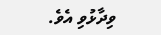ވިދާޅުވި އެވެ.